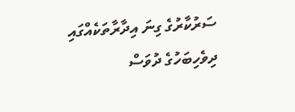ސަރުކާރުގެ ގިނަ އިދާރާތަކެއްގައި ދިވެހިބަހުގެ ދުވަސް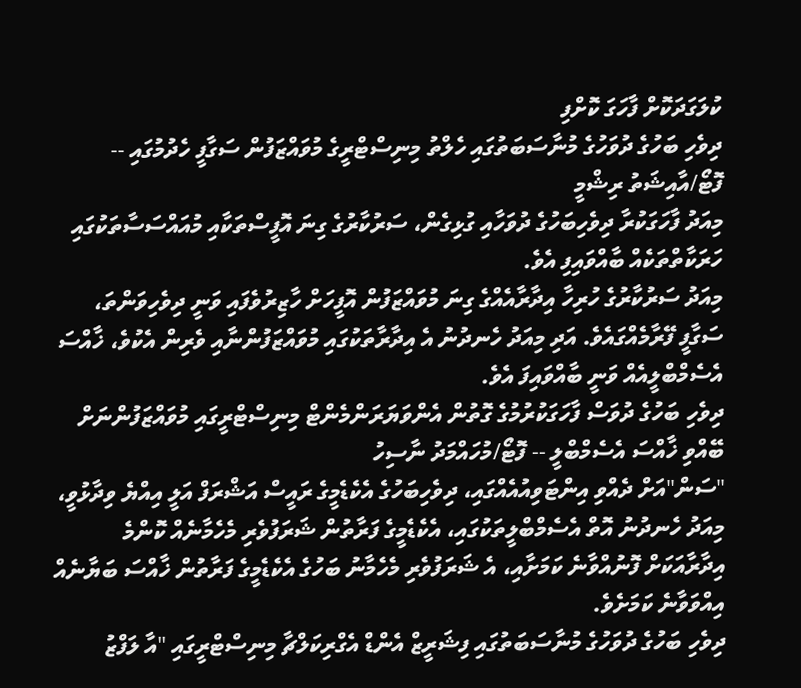ކުލަގަދަކޮށް ފާހަގަ ކޮށްފި
ދިވެހި ބަހުގެ ދުވަހުގެ މުނާސަބަތުގައި ހެލްތު މިނިސްޓްރީގެ މުވައްޒަފުން ސަގާފީ ހެދުމުގައި -- ފޮޓޯ/އާއިޝަތު ރިޝްމީ
މިއަދު ފާހަގަކުރާ ދިވެހިބަހުގެ ދުވަހާއި ގުޅިގެން، ސަރުކާރުގެ ގިނަ އޮފީސްތަކާއި މުއައްސަސާތަކުގައި ހަރަކާތްތަކެއް ބާއްވައިފި އެވެ.
މިއަދު ސަރުކާރުގެ ހުރިހާ އިދާރާއެއްގެ ގިނަ މުވައްޒަފުން އޮފީހަށް ހާޒިރުވެފައި ވަނީ ދިވެހިވަންތަ، ސަގާފީ ފޭރާމެއްގައެވެ. އަދި މިއަދު ހެނދުނު އެ އިދާރާތަކުގައި މުވައްޒަފުންނާއި ވެރިން އެކުވެ، ޚާއްސަ އެސެމްބްލީއެއް ވަނީ ބާއްވައިފަ އެވެ.
ދިވެހި ބަހުގެ ދުވަސް ފާހަގަކުރުމުގެ ގޮތުން އެންވަޔަރަންމެންޓް މިނިސްޓްރީގައި މުވައްޒަފުންނަށް ބޭއްވި ޚާއްސަ އެސެމްބްލީ -- ފޮޓޯ/މުހައްމަދު ނާސިހު
"ސަން"އަށް ދެއްވި އިންޓަވިއުއެއްގައި، ދިވެހިބަހުގެ އެކެޑެމީގެ ރައީސް އަޝްރަފް އަލީ އިއްޔެ ވިދާޅުވީ، މިއަދު ހެނދުނު އޮތް އެސެމްބްލީތަކުގައި، އެކެޑެމީގެ ފަރާތުން ޝަރަފުވެރި މެހެމާނެއް ކޮންމެ އިދާރާއަކަށް ފޮނުއްވާނެ ކަމަށާއި، އެ ޝަރަފުވެރި މެހެމާނު ބަހުގެ އެކެޑެމީގެ ފަރާތުން ޚާއްސަ ބަޔާނެއް އިއްވަވާނެ ކަމަށެވެ.
ދިވެހި ބަހުގެ ދުވަހުގެ މުނާސަބަތުގައި ފިޝަރީޒް އެންޑް އެގްރިކަލްޗާ މިނިސްޓްރީގައި "އާ ލަފްޒު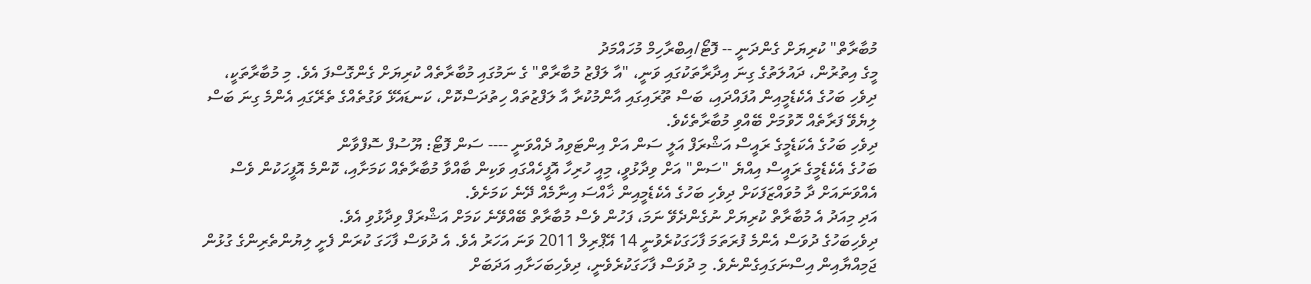މުބާރާތް" ކުރިޔަށް ގެންދަނީ -- ފޮޓޯ/އިބްރާހިމް މުހައްމަދު
މީގެ އިތުރުން، ދައުލަތުގެ ގިނަ އިދާރާތަކުގައި ވަނީ، "އާ ލަފްޒު މުބާރާތް" ގެ ނަމުގައި މުބާރާތެއް ކުރިޔަށް ގެންގޮސްފަ އެވެ. މި މުބާރާތަކީ، ދިވެހި ބަހުގެ އެކެޑެމީއިން އުފައްދައި، ބަސް ތޫރައިގައި އާންމުކުރާ އާ ލަފްޒުތައް ހިތުދަސްކޮށް، ކަނޑައެޅޭ ވަގުތެއްގެ ތެރޭގައި އެންމެ ގިނަ ބަސް ލިޔެވޭ ފަރާތެއް ހޮވުމަށް ބޭއްވި މުބާރާތެކެވެ.
ދިވެހި ބަހުގެ އެކަޑެމީގެ ރައީސް އަޝްރަފް އަލީ ސަން އަށް އިންޓަވިއު ދެއްވަނީ ---- ސަން ފޮޓޯ: ޔޫސުފް ސޮފްވާން
ބަހުގެ އެކެޑެމީގެ ރައީސް އިއްޔެ "ސަން" އަށް ވިދާޅުވީ، މިއީ ހުރިހާ އޮފީހެއްގައި ވަކިން ބާއްވާ މުބާރާތެއް ކަމަށާއި، ކޮންމެ އޮފީހަކުން ވެސް އެއްވަނައަށް ދާ މުވައްޒަފަކަށް ދިވެހި ބަހުގެ އެކެޑެމީއިން ޚާއްސަ އިނާމެއް ދޭނެ ކަމަށެވެ.
އަދި މިއަދު އެ މުބާރާތް ކުރިޔަށް ނުގެންދެވޭ ނަމަ، ފަހުން ވެސް މުބާރާތް ބޭއްވޭނެ ކަމަށް އަޝްރަފް ވިދާޅުވި އެވެ.
ދިވެހިބަހުގެ ދުވަސް އެންމެ ފުރަތަމަ ފާހަގަކުރެވުނީ 14 އޭޕްރިލް 2011 ވަނަ އަހަރު އެވެ. އެ ދުވަސް ފާހަގަ ކުރަން ފެށީ ލިޔުންތެރިންގެ ގުޅުން ޖަމިއްޔާއިން އިސްނަގައިގެންނެވެ. މި ދުވަސް ފާހަގަކުރެވެނީ، ދިވެހިބަހަށާއި އަދަބަށް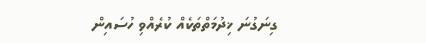ގިނަގުނަ ޚިދުމަތްތަކެއް ކުރެއްވި ހުސައިން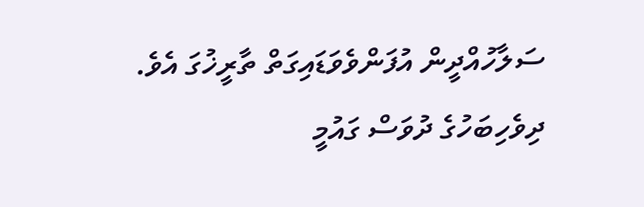ސަލާހުއްދީން އުފަންވެވަޑައިގަތް ތާރީޚުގަ އެވެ.
ދިވެހިބަހުގެ ދުވަސް ގައުމީ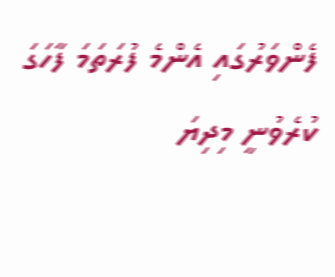ފެންވަރުގައި އެންމެ ފުރަތަމަ ފާހަގަ ކުރެވުނީ މިދިޔަ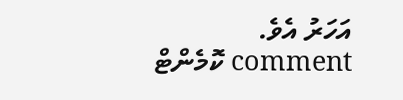އަހަރު އެވެ.
comment ކޮމެންޓް